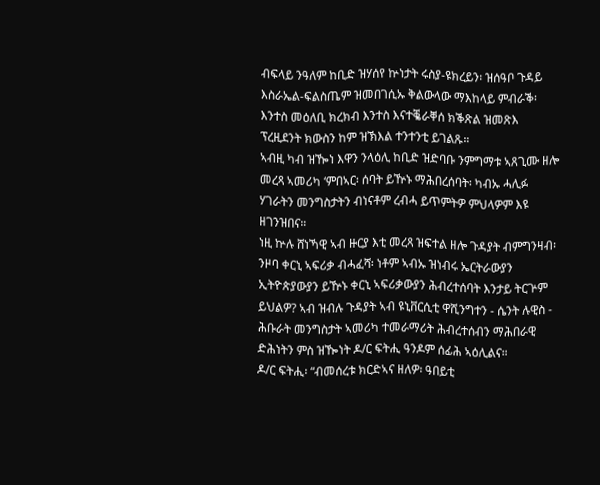ብፍላይ ንዓለም ከቢድ ዝሃሰየ ኵነታት ሩስያ-ዩክረይን፡ ዝሰዓቦ ጉዳይ እስራኤል-ፍልስጤም ዝመበገሲኡ ቅልውላው ማእከላይ ምብራቕ፡ እንተስ መዕለቢ ክረክብ እንተስ እናተቘራቐሰ ክቕጽል ዝመጽእ ፕረዚደንት ክውስን ከም ዝኽእል ተንተንቲ ይገልጹ።
ኣብዚ ካብ ዝዀነ እዋን ንላዕሊ ከቢድ ዝድባቡ ንምግማቱ ኣጸጊሙ ዘሎ መረጻ ኣመሪካ ‘ምበኣር፡ ሰባት ይዅኑ ማሕበረሰባት፡ ካብኡ ሓሊፉ ሃገራትን መንግስታትን ብነናቶም ረብሓ ይጥምትዎ ምህላዎም እዩ ዘገንዝበና።
ነዚ ኵሉ ሸነኻዊ ኣብ ዙርያ እቲ መረጻ ዝፍተል ዘሎ ጉዳያት ብምግንዛብ፡ ንዞባ ቀርኒ ኣፍሪቃ ብሓፈሻ፡ ነቶም ኣብኡ ዝነብሩ ኤርትራውያን ኢትዮጵያውያን ይዅኑ ቀርኒ ኣፍሪቃውያን ሕብረተሰባት እንታይ ትርጕም ይህልዎ? ኣብ ዝብሉ ጉዳያት ኣብ ዩኒቨርሲቲ ዋሺንግተን - ሴንት ሉዊስ - ሕቡራት መንግስታት ኣመሪካ ተመራማሪት ሕብረተሰብን ማሕበራዊ ድሕነትን ምስ ዝዀነት ዶ/ር ፍትሒ ዓንዶም ሰፊሕ ኣዕሊልና።
ዶ/ር ፍትሒ፡ “ብመሰረቱ ክርድኣና ዘለዎ፡ ዓበይቲ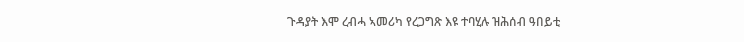ጉዳያት እሞ ረብሓ ኣመሪካ የረጋግጽ እዩ ተባሂሉ ዝሕሰብ ዓበይቲ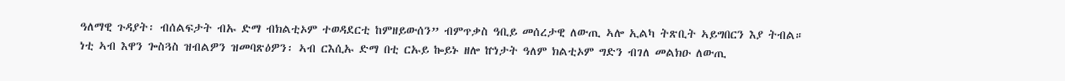ዓለማዊ ጉዳያት፡ ብሰልፍታት ብኡ ድማ ብክልቲኦም ተወዳደርቲ ከምዘይውሰን” ብምጥቃስ ዓቢይ መሰረታዊ ለውጢ ኣሎ ኢልካ ትጽቢት ኣይግበርን እያ ትብል።
ነቲ ኣብ እዋን ጐስጓስ ዝብልዎን ዝመባጽዕዎን፡ ኣብ ርእሲኡ ድማ በቲ ርኡይ ኰይኑ ዘሎ ኵነታት ዓለም ክልቲኦም ግድን ብገለ መልክዑ ለውጢ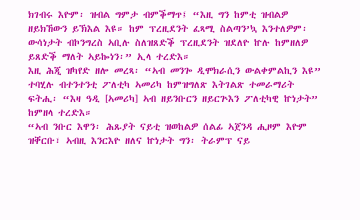ክገብሩ እዮም፡ ዝብል ግምታ ብምቕማጥ፤ “እዚ ግን ከምቲ ዝብልዎ ዘይክኸውን ይኽእል እዩ። ከም ፕረዚደንት ፈጻሚ ስልጣን’ኳ እንተለዎም፡ ውሳነታት ብኮንግረስ ኣቢሉ ስለዝጸድቕ ፕረዚደንት ዝደለዮ ኵሉ ከምዘለዎ ይጸድቕ ማለት ኣይኰነን፡” ኢላ ተረድእ።
እዚ ሕጂ ዝካየድ ዘሎ መረጻ፡ “ኣብ መንጐ ዲሞክራሲን ውልቀምልኪን እዩ” ተባሂሉ ብተንተንቲ ፖለቲካ ኣመሪካ ከምዝግለጽ እትገልጽ ተመራማሪት ፍትሒ፡ “እዛ ዓዲ [ኣመሪካ] ኣብ ዘይንቡርን ዘይርጕእን ፖለቲካዊ ኵነታት” ከምዘላ ተረድእ።
“ኣብ ንቡር እዋን፡ ሕጹያት ናይቲ ዝወከልዎ ሰልፊ ኣጀንዳ ሒዞም እዮም ዝቐርቡ፣ ኣብዚ እንርእዮ ዘለና ኵነታት ግን፡ ትራምፕ ናይ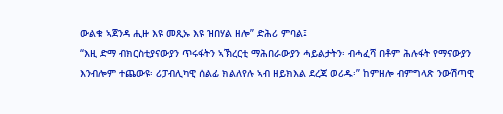ውልቁ ኣጀንዳ ሒዙ እዩ መጺኡ እዩ ዝበሃል ዘሎ” ድሕሪ ምባል፤
“እዚ ድማ ብክርስቲያናውያን ጥሩፋትን ኣኽረርቲ ማሕበራውያን ሓይልታትን፡ ብሓፈሻ በቶም ሕሉፋት የማናውያን እንብሎም ተጨውዩ፡ ሪፓብሊካዊ ሰልፊ ክልለየሉ ኣብ ዘይክእል ደረጃ ወሪዱ፡” ከምዘሎ ብምግላጽ ንውሽጣዊ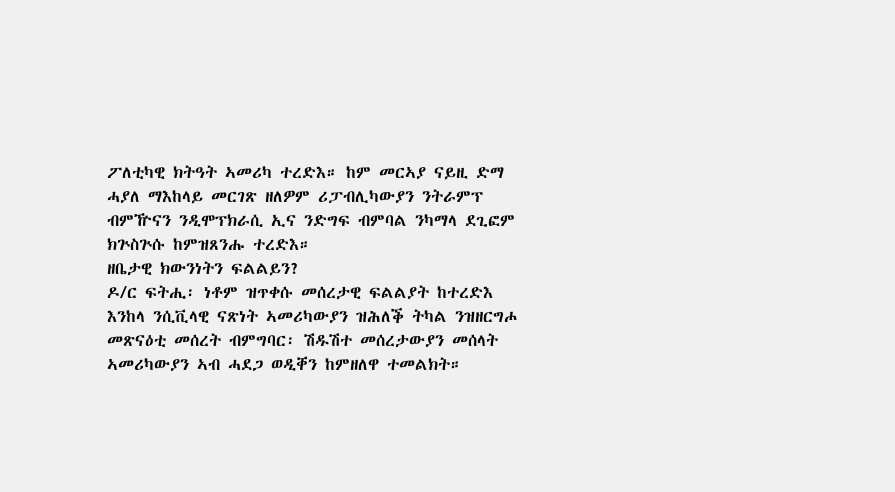ፖለቲካዊ ክትዓት ኣመሪካ ተረድእ። ከም መርኣያ ናይዚ ድማ ሓያለ ማእከላይ መርገጽ ዘለዎም ሪፓብሊካውያን ንትራምፕ ብምዅናን ንዲሞፕክራሲ ኢና ንድግፍ ብምባል ንካማላ ደጊፎም ክጕስጕሱ ከምዝጸንሑ ተረድእ።
ዘቤታዊ ክውንነትን ፍልልይን?
ዶ/ር ፍትሒ፡ ነቶም ዝጥቀሱ መሰረታዊ ፍልልያት ከተረድእ እንከላ ንሲቪላዊ ናጽነት ኣመሪካውያን ዝሕለቕ ትካል ንዝዘርግሖ መጽናዕቲ መሰረት ብምግባር፡ ሽዱሽተ መሰረታውያን መሰላት ኣመሪካውያን ኣብ ሓደጋ ወዲቐን ከምዘለዋ ተመልክት።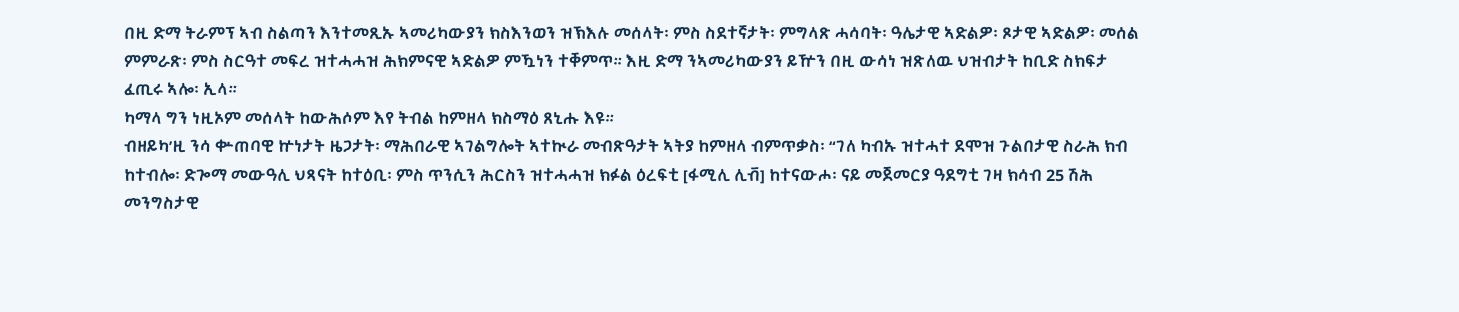በዚ ድማ ትራምፕ ኣብ ስልጣን እንተመጺኡ ኣመሪካውያን ክስእንወን ዝኽእሉ መሰላት፡ ምስ ስደተኛታት፡ ምግላጽ ሓሳባት፡ ዓሌታዊ ኣድልዎ፡ ጾታዊ ኣድልዎ፡ መሰል ምምራጽ፡ ምስ ስርዓተ መፍረ ዝተሓሓዝ ሕክምናዊ ኣድልዎ ምዃነን ተቐምጥ። እዚ ድማ ንኣመሪካውያን ይዅን በዚ ውሳነ ዝጽለዉ ህዝብታት ከቢድ ስክፍታ ፈጢሩ ኣሎ፡ ኢላ።
ካማላ ግን ነዚኦም መሰላት ከውሕሶም እየ ትብል ከምዘላ ክስማዕ ጸኒሑ እዩ።
ብዘይካ’ዚ ንሳ ቍጠባዊ ኵነታት ዜጋታት፡ ማሕበራዊ ኣገልግሎት ኣተኲራ መብጽዓታት ኣትያ ከምዘላ ብምጥቃስ፡ “ገለ ካብኡ ዝተሓተ ደሞዝ ጉልበታዊ ስራሕ ክብ ከተብሎ፡ ድጐማ መውዓሊ ህጻናት ከተዕቢ፡ ምስ ጥንሲን ሕርስን ዝተሓሓዝ ክፉል ዕረፍቲ [ፋሚሊ ሊቭ] ከተናውሖ፡ ናይ መጀመርያ ዓደግቲ ገዛ ክሳብ 25 ሽሕ መንግስታዊ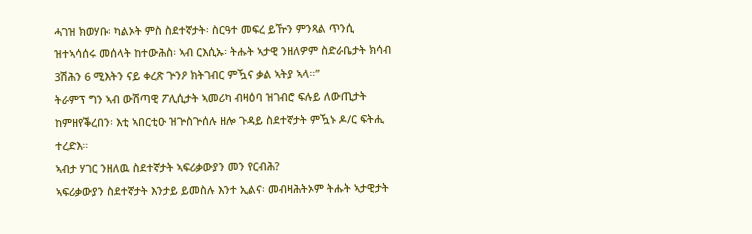ሓገዝ ክወሃቡ፡ ካልኦት ምስ ስደተኛታት፡ ስርዓተ መፍረ ይዅን ምንጻል ጥንሲ ዝተኣሳሰሩ መሰላት ከተውሕስ፡ ኣብ ርእሲኡ፡ ትሑት ኣታዊ ንዘለዎም ስድራቤታት ክሳብ 3ሽሕን 6 ሚእትን ናይ ቀረጽ ጕንዖ ክትገብር ምዃና ቃል ኣትያ ኣላ።”
ትራምፕ ግን ኣብ ውሽጣዊ ፖሊሲታት ኣመሪካ ብዛዕባ ዝገብሮ ፍሉይ ለውጢታት ከምዘየቕረበን፡ እቲ ኣበርቲዑ ዝጕስጕሰሉ ዘሎ ጉዳይ ስደተኛታት ምዃኑ ዶ/ር ፍትሒ ተረድእ።
ኣብታ ሃገር ንዘለዉ ስደተኛታት ኣፍሪቃውያን መን የርብሕ?
ኣፍሪቃውያን ስደተኛታት እንታይ ይመስሉ እንተ ኢልና፡ መብዛሕትኦም ትሑት ኣታዊታት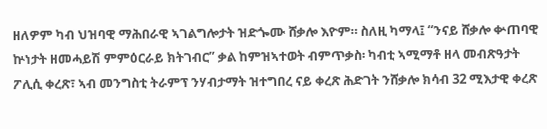ዘለዎም ካብ ህዝባዊ ማሕበራዊ ኣገልግሎታት ዝድጐሙ ሸቃሎ እዮም። ስለዚ ካማላ፤ “ንናይ ሸቃሎ ቍጠባዊ ኵነታት ዘመሓይሽ ምምዕርራይ ክትገብር” ቃል ከምዝኣተወት ብምጥቃስ፡ ካብቲ ኣሚማቶ ዘላ መብጽዓታት ፖሊሲ ቀረጽ፣ ኣብ መንግስቲ ትራምፕ ንሃብታማት ዝተግበረ ናይ ቀረጽ ሕድገት ንሸቃሎ ክሳብ 32 ሚእታዊ ቀረጽ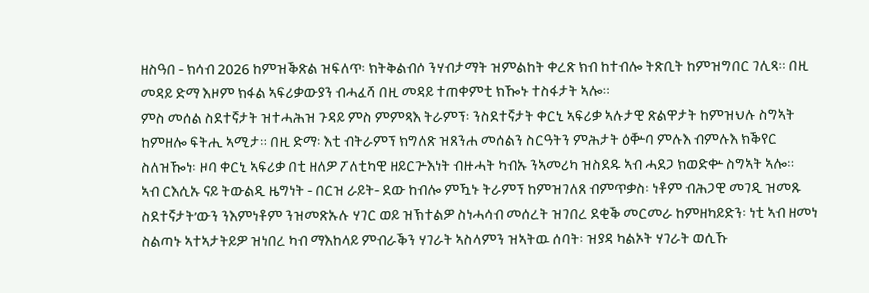ዘስዓበ - ክሳብ 2026 ከምዝቕጽል ዝፍለጥ፡ ክትቅልብሶ ንሃብታማት ዝምልከት ቀረጽ ክብ ከተብሎ ትጽቢት ከምዝግበር ገሊጻ። በዚ መዳይ ድማ እዞም ክፋል ኣፍሪቃውያን ብሓፈሻ በዚ መዳይ ተጠቀምቲ ክዀኑ ተስፋታት ኣሎ።
ምስ መሰል ስደተኛታት ዝተሓሕዝ ጉዳይ ምስ ምምጻእ ትራምፕ፡ ንስደተኛታት ቀርኒ ኣፍሪቃ ኣሉታዊ ጽልዋታት ከምዝህሉ ስግኣት ከምዘሎ ፍትሒ ኣሚታ። በዚ ድማ፡ እቲ ብትራምፕ ክግለጽ ዝጸንሐ መሰልን ስርዓትን ምሕታት ዕቝባ ምሉእ ብምሉእ ክቕየር ስለዝዀነ፡ ዞባ ቀርኒ ኣፍሪቃ በቲ ዘለዎ ፖለቲካዊ ዘይርጕእነት ብዙሓት ካብኡ ንኣመሪካ ዝስደዱ ኣብ ሓደጋ ክወድቍ ስግኣት ኣሎ።
ኣብ ርእሲኡ ናይ ትውልዲ ዜግነት - በርዝ ራይት- ደው ከብሎ ምዃኑ ትራምፕ ከምዝገለጸ ብምጥቃስ፡ ነቶም ብሕጋዊ መገዲ ዝመጹ ስደተኛታት’ውን ንእምነቶም ንዝመጽኡሉ ሃገር ወይ ዝኽተልዎ ስነሓሳብ መሰረት ዝገበረ ደቂቕ መርመራ ከምዘካይድን፡ ነቲ ኣብ ዘመነ ስልጣኑ ኣተኣታትይዎ ዝነበረ ካብ ማእከላይ ምብራቕን ሃገራት ኣስላምን ዝኣትዉ ሰባት፡ ዝያዳ ካልኦት ሃገራት ወሲኹ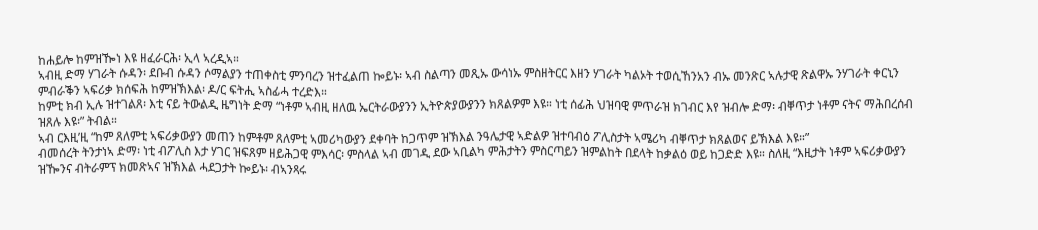ከሐይሎ ከምዝዀነ እዩ ዘፈራርሕ፡ ኢላ ኣረዲኣ።
ኣብዚ ድማ ሃገራት ሱዳን፡ ደቡብ ሱዳን ሶማልያን ተጠቀስቲ ምንባረን ዝተፈልጠ ኰይኑ፡ ኣብ ስልጣን መጺኡ ውሳነኡ ምስዘትርር እዘን ሃገራት ካልኦት ተወሲኸንአን ብኡ መንጽር ኣሉታዊ ጽልዋኡ ንሃገራት ቀርኒን ምብራቕን ኣፍሪቃ ክሰፍሕ ከምዝኽእል፡ ዶ/ር ፍትሒ ኣስፊሓ ተረድእ።
ከምቲ ክብ ኢሉ ዝተገልጸ፡ እቲ ናይ ትውልዲ ዜግነት ድማ “ነቶም ኣብዚ ዘለዉ ኤርትራውያንን ኢትዮጵያውያንን ክጸልዎም እዩ። ነቲ ሰፊሕ ህዝባዊ ምጥራዝ ክገብር እየ ዝብሎ ድማ፡ ብቐጥታ ነቶም ናትና ማሕበረሰብ ዝጸሉ እዩ፡” ትብል።
ኣብ ርእዚ’ዚ “ከም ጸለምቲ ኣፍሪቃውያን መጠን ከምቶም ጸለምቲ ኣመሪካውያን ደቀባት ከጋጥም ዝኽእል ንዓሌታዊ ኣድልዎ ዝተባብዕ ፖሊስታት ኣሜሪካ ብቐጥታ ክጸልወና ይኽእል እዩ።”
ብመሰረት ትንታነኣ ድማ፡ ነቲ ብፖሊስ እታ ሃገር ዝፍጸም ዘይሕጋዊ ምእሳር፡ ምስላል ኣብ መገዲ ደው ኣቢልካ ምሕታትን ምስርጣይን ዝምልከት በደላት ከቃልዕ ወይ ከጋድድ እዩ። ስለዚ “እዚታት ነቶም ኣፍሪቃውያን ዝዀንና ብትራምፕ ክመጽኣና ዝኽእል ሓደጋታት ኰይኑ፡ ብኣንጻሩ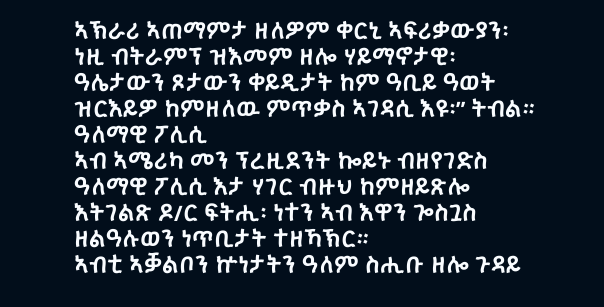ኣኽራሪ ኣጠማምታ ዘለዎም ቀርኒ ኣፍሪቃውያን፡ ነዚ ብትራምፕ ዝእመም ዘሎ ሃይማኖታዊ፡ ዓሌታውን ጾታውን ቀይዲታት ከም ዓቢይ ዓወት ዝርእይዎ ከምዘለዉ ምጥቃስ ኣገዳሲ እዩ፡” ትብል።
ዓለማዊ ፖሊሲ
ኣብ ኣሜሪካ መን ፕረዚደንት ኰይኑ ብዘየገድስ ዓለማዊ ፖሊሲ እታ ሃገር ብዙህ ከምዘይጽሎ እትገልጽ ዶ/ር ፍትሒ፡ ነተን ኣብ እዋን ጐስጓስ ዘልዓሉወን ነጥቢታት ተዘኻኽር።
ኣብቲ ኣቓልቦን ኵነታትን ዓለም ስሒቡ ዘሎ ጉዳይ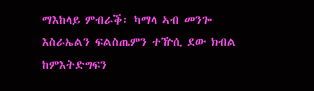ማእከላይ ምብራቕ፡ ካማላ ኣብ መንጐ እስራኤልን ፍልስጤምን ተዅሲ ደው ክብል ከምእትድግፍን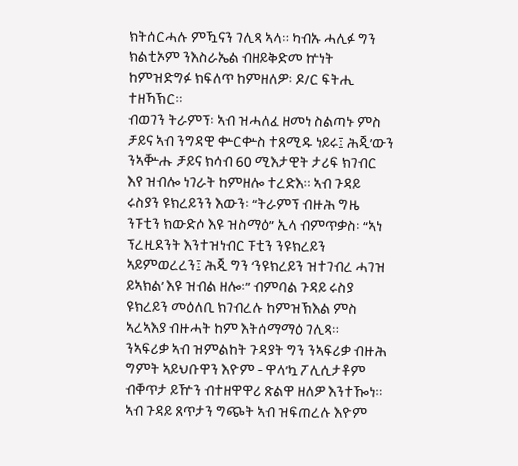ክትሰርሓሉ ምዃናን ገሊጻ ኣላ። ካብኡ ሓሊፉ ግን ክልቲኦም ንእስራኤል ብዘይቅድመ ኵነት ከምዝድግፉ ክፍለጥ ከምዘለዎ፡ ዶ/ር ፍትሒ ተዘኻኽር።
ብወገን ትራምፕ፡ ኣብ ዝሓለፈ ዘመነ ስልጣኑ ምስ ቻይና ኣብ ንግዳዊ ቍርቍስ ተጸሚዱ ነይሩ፤ ሕጂ’ውን ንኣቝሑ ቻይና ክሳብ 60 ሚእታዊት ታሪፍ ክገብር እየ ዝብሎ ነገራት ከምዘሎ ተረድእ። ኣብ ጉዳይ ሩስያን ዩክረይንን እውን፡ “ትራምፕ ብዙሕ ግዜ ንፑቲን ክውድሶ እዩ ዝስማዕ” ኢላ ብምጥቃስ፡ “ኣነ ፕረዚደንት እንተዝነብር ፑቲን ንዩክረይን ኣይምወረረን፤ ሕጂ ግን ‘ንዩክረይን ዝተገብረ ሓገዝ ይኣክል’ እዩ ዝብል ዘሎ፡” ብምባል ጉዳይ ሩስያ ዩክረይን መዕለቢ ክገብረሉ ከምዝኽእል ምስ ኣረኣእያ ብዙሓት ከም እትሰማማዕ ገሊጻ።
ንኣፍሪቃ ኣብ ዝምልከት ጉዳያት ግን ንኣፍሪቃ ብዙሕ ግምት ኣይህቡዋን እዮም - ዋላ’ኳ ፖሊሲታቶም ብቐጥታ ይዅን ብተዘዋዋሪ ጽልዋ ዘለዎ እንተዀነ። ኣብ ጉዳይ ጸጥታን ግጭት ኣብ ዝፍጠረሉ እዮም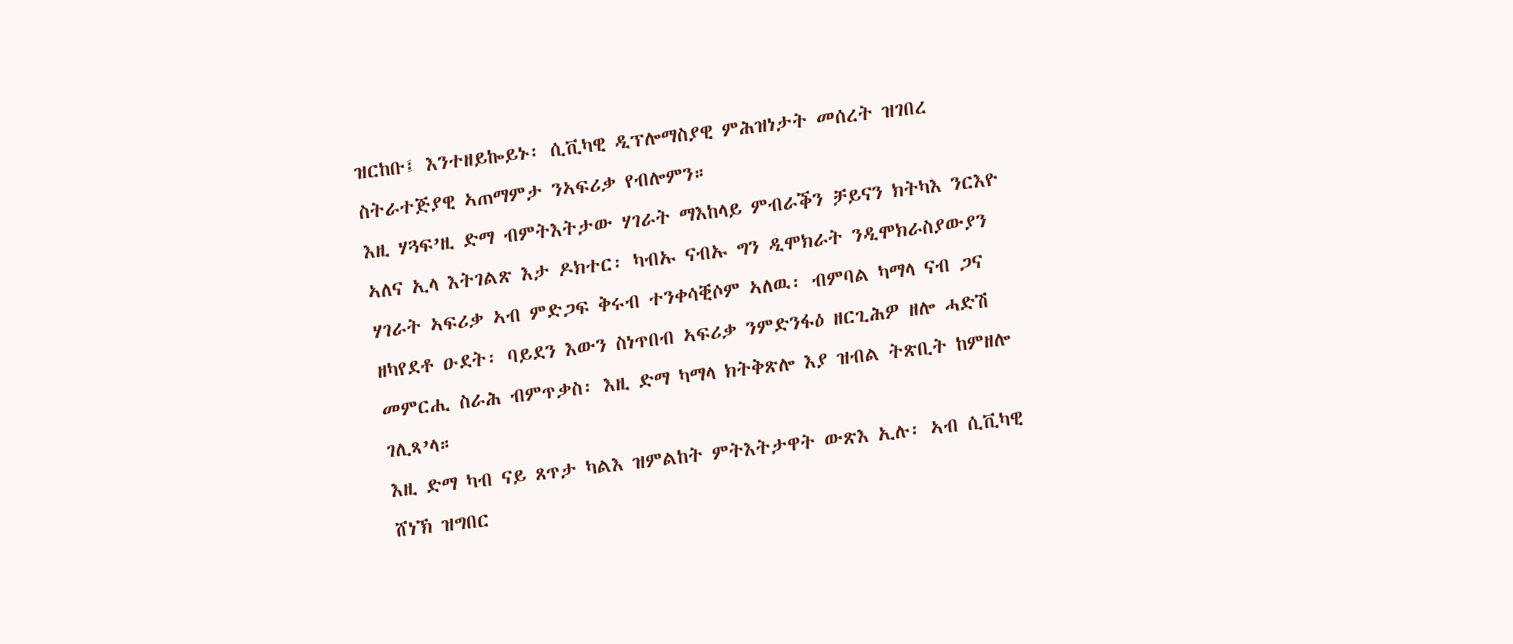ዝርከቡ፤ እንተዘይኰይኑ፡ ሲቪካዊ ዲፕሎማስያዊ ምሕዝነታት መሰረት ዝገበረ ስትራተጅያዊ ኣጠማምታ ንኣፍሪቃ የብሎምን።
እዚ ሃጓፍ’ዚ ድማ ብምትእትታው ሃገራት ማእከላይ ምብራቕን ቻይናን ክትካእ ንርእዮ ኣለና ኢላ እትገልጽ እታ ዶክተር፡ ካብኡ ናብኡ ግን ዲሞክራት ንዲሞክራስያውያን ሃገራት ኣፍሪቃ ኣብ ምድጋፍ ቅሩብ ተንቀሳቒሶም ኣለዉ፡ ብምባል ካማላ ናብ ጋና ዘካየደቶ ዑደት፡ ባይደን እውን ስነጥበብ ኣፍሪቃ ንምድንፋዕ ዘርጊሕዎ ዘሎ ሓድሽ መምርሒ ስራሕ ብምጥቃስ፡ እዚ ድማ ካማላ ክትቅጽሎ እያ ዝብል ትጽቢት ከምዘሎ ገሊጻ’ላ።
እዚ ድማ ካብ ናይ ጸጥታ ካልእ ዝምልከት ምትእትታዋት ውጽእ ኢሉ፡ ኣብ ሲቪካዊ ሸነኽ ዝግበር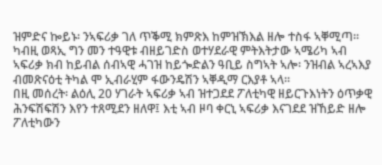ዝምድና ኰይኑ፡ ንኣፍሪቃ ገለ ጥቕሚ ክምጽእ ከምዝኽእል ዘሎ ተስፋ ኣቐሚጣ።
ካብዚ ወጻኢ ግን መን ተዓዊቱ ብዘይገድስ ወተሃደራዊ ምትእትታው ኣሜሪካ ኣብ ኣፍሪቃ ክብ ከይብል ሰብኣዊ ሓገዝ ከይጐድልን ዓቢይ ስግኣት ኣሎ፡ ንዝብል ኣረኣእያ ብመጽናዕቲ ትካል ሞ ኢብራሂም ፋውንዴሽን ኣቐዲማ ርእያቶ ኣላ።
በዚ መሰረት፡ ልዕሊ 20 ሃገራት ኣፍሪቃ ኣብ ዝተጋደደ ፖለቲካዊ ዘይርጉእነትን ዕጥቃዊ ሕንፍሽፍሽን እየን ተጸሚደን ዘለዋ፤ እቲ ኣብ ዞባ ቀርኒ ኣፍሪቃ እናገደደ ዝኸይድ ዘሎ ፖለቲካውን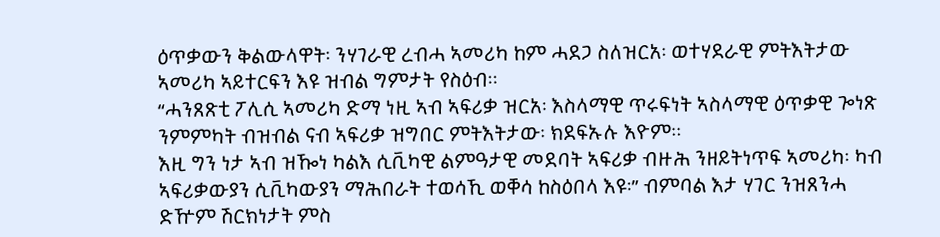ዕጥቃውን ቅልውላዋት፡ ንሃገራዊ ረብሓ ኣመሪካ ከም ሓደጋ ስለዝርአ፡ ወተሃደራዊ ምትእትታው ኣመሪካ ኣይተርፍን እዩ ዝብል ግምታት የስዕብ።
“ሓንጸጽቲ ፖሊሲ ኣመሪካ ድማ ነዚ ኣብ ኣፍሪቃ ዝርአ፡ እስላማዊ ጥሩፍነት ኣስላማዊ ዕጥቃዊ ጐነጽ ንምምካት ብዝብል ናብ ኣፍሪቃ ዝግበር ምትእትታው፡ ክደፍኡሉ እዮም።
እዚ ግን ነታ ኣብ ዝዀነ ካልእ ሲቪካዊ ልምዓታዊ መደባት ኣፍሪቃ ብዙሕ ንዘይትነጥፍ ኣመሪካ፡ ካብ ኣፍሪቃውያን ሲቪካውያን ማሕበራት ተወሳኺ ወቐሳ ከስዕበላ እዩ፡” ብምባል እታ ሃገር ንዝጸንሓ ድዅም ሽርክነታት ምስ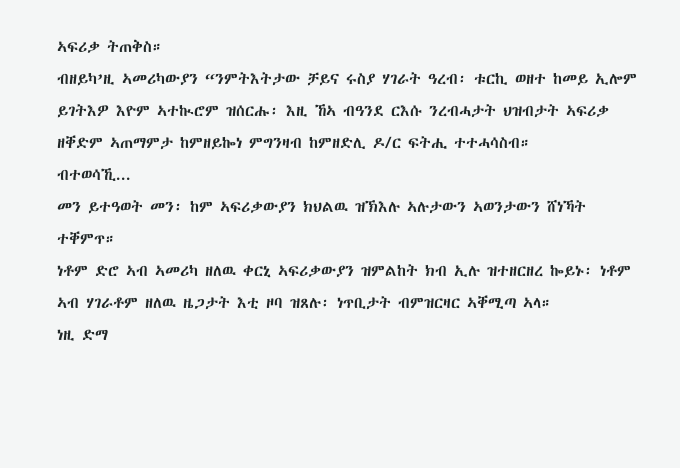ኣፍሪቃ ትጠቅስ።
ብዘይካ’ዚ ኣመሪካውያን “ንምትእትታው ቻይና ሩስያ ሃገራት ዓረብ፡ ቱርኪ ወዘተ ከመይ ኢሎም ይገትእዎ እዮም ኣተኲሮም ዝሰርሑ፡ እዚ ኸኣ ብዓንደ ርእሱ ንረብሓታት ህዝብታት ኣፍሪቃ ዘቐድም ኣጠማምታ ከምዘይኰነ ምግንዛብ ከምዘድሊ ዶ/ር ፍትሒ ተተሓሳስብ።
ብተወሳኺ...
መን ይተዓወት መን፡ ከም ኣፍሪቃውያን ክህልዉ ዝኽእሉ ኣሉታውን ኣወንታውን ሸነኻት ተቐምጥ።
ነቶም ድሮ ኣብ ኣመሪካ ዘለዉ ቀርኒ ኣፍሪቃውያን ዝምልከት ክብ ኢሉ ዝተዘርዘረ ኰይኑ፡ ነቶም ኣብ ሃገራቶም ዘለዉ ዜጋታት እቲ ዞባ ዝጸሉ፡ ነጥቢታት ብምዝርዛር ኣቐሚጣ ኣላ።
ነዚ ድማ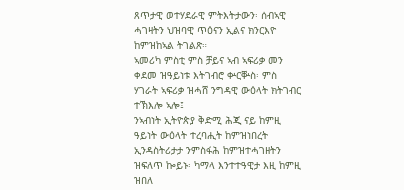ጸጥታዊ ወተሃደራዊ ምትእትታውን፡ ሰብኣዊ ሓገዛትን ህዝባዊ ጥዕናን ኢልና ክንርእዮ ከምዝከኣል ትገልጽ።
ኣመሪካ ምስቲ ምስ ቻይና ኣብ ኣፍሪቃ መን ቀደመ ዝዓይነቱ እትገብሮ ቍርቝስ፡ ምስ ሃገራት ኣፍሪቃ ዝሓሸ ንግዳዊ ውዕላት ክትገብር ተኽእሎ ኣሎ፤
ንኣብነት ኢትዮጵያ ቅድሚ ሕጂ ናይ ከምዚ ዓይነት ውዕላት ተረባሒት ከምዝነበረት ኢንዳስትሪታታ ንምስፋሕ ከምዝተሓገዘትን ዝፍለጥ ኰይኑ፡ ካማላ እንተተዓዊታ እዚ ከምዚ ዝበለ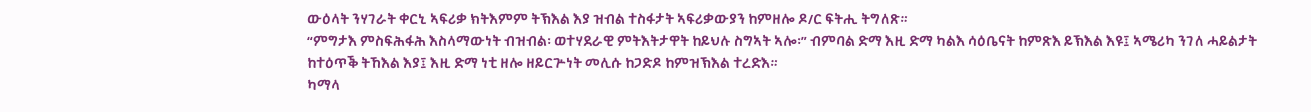ውዕላት ንሃገራት ቀርኒ ኣፍሪቃ ክትእምም ትኽእል እያ ዝብል ተስፋታት ኣፍሪቃውያን ከምዘሎ ዶ/ር ፍትሒ ትግለጽ።
“ምግታእ ምስፍሕፋሕ እስላማውነት ብዝብል፡ ወተሃደራዊ ምትእትታዋት ከይህሉ ስግኣት ኣሎ፡” ብምባል ድማ እዚ ድማ ካልእ ሳዕቤናት ከምጽእ ይኽእል እዩ፤ ኣሜሪካ ንገለ ሓይልታት ከተዕጥቕ ትኸእል እያ፤ እዚ ድማ ነቲ ዘሎ ዘይርጕነት መሊሱ ከጋድዶ ከምዝኽእል ተረድእ።
ካማላ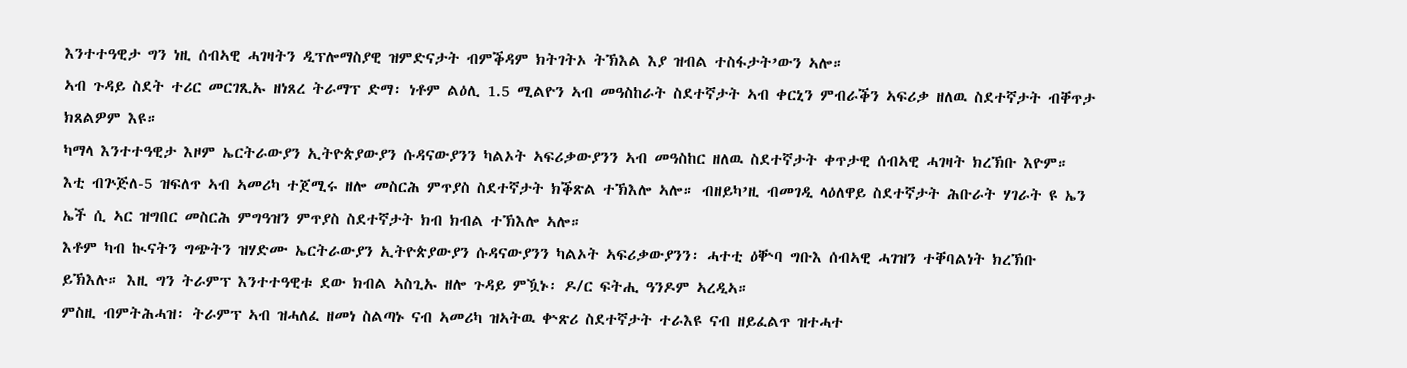እንተተዓዊታ ግን ነዚ ሰብኣዊ ሓገዛትን ዲፕሎማስያዊ ዝምድናታት ብምቕዳም ክትገትኦ ትኽእል እያ ዝብል ተስፋታት’ውን ኣሎ።
ኣብ ጉዳይ ስደት ተሪር መርገጺኡ ዘነጸረ ትራማፕ ድማ፡ ነቶም ልዕሊ 1.5 ሚልዮን ኣብ መዓስከራት ስደተኛታት ኣብ ቀርኒን ምብራቕን ኣፍሪቃ ዘለዉ ስደተኛታት ብቐጥታ ክጸልዎም እዩ።
ካማላ እንተተዓዊታ እዞም ኤርትራውያን ኢትዮጵያውያን ሱዳናውያንን ካልኦት ኣፍሪቃውያንን ኣብ መዓስከር ዘለዉ ስደተኛታት ቀጥታዊ ሰብኣዊ ሓገዛት ክረኽቡ እዮም።
እቲ ብጕጅለ-5 ዝፍለጥ ኣብ ኣመሪካ ተጀሚሩ ዘሎ መስርሕ ምጥያስ ስደተኛታት ክቕጽል ተኽእሎ ኣሎ። ብዘይካ’ዚ ብመገዲ ላዕለዋይ ስደተኛታት ሕቡራት ሃገራት ዩ ኤን ኤች ሲ ኣር ዝግበር መስርሕ ምግዓዝን ምጥያስ ስደተኛታት ክብ ክብል ተኽእሎ ኣሎ።
እቶም ካብ ኲናትን ግጭትን ዝሃድሙ ኤርትራውያን ኢትዮጵያውያን ሱዳናውያንን ካልኦት ኣፍሪቃውያንን፡ ሓተቲ ዕቝባ ግቡእ ሰብኣዊ ሓገዝን ተቐባልነት ክረኽቡ ይኽእሉ። እዚ ግን ትራምፕ እንተተዓዊቱ ደው ክብል ኣስጊኡ ዘሎ ጉዳይ ምዃኑ፡ ዶ/ር ፍትሒ ዓንዶም ኣረዲኣ።
ምስዚ ብምትሕሓዝ፡ ትራምፕ ኣብ ዝሓለፈ ዘመነ ስልጣኑ ናብ ኣመሪካ ዝኣትዉ ቍጽሪ ስደተኛታት ተራእዩ ናብ ዘይፈልጥ ዝተሓተ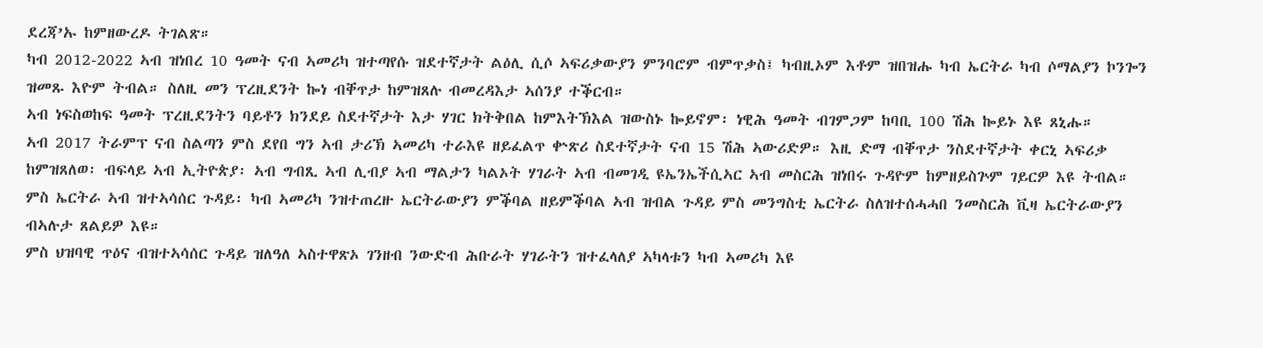ደረጃ’ኡ ከምዘውረዶ ትገልጽ።
ካብ 2012-2022 ኣብ ዝነበረ 10 ዓመት ናብ ኣመሪካ ዝተጣየሱ ዝደተኛታት ልዕሊ ሲሶ ኣፍሪቃውያን ምንባሮም ብምጥቃስ፤ ካብዚኦም እቶም ዝበዝሑ ካብ ኤርትራ ካብ ሶማልያን ኮንጐን ዝመጹ እዮም ትብል። ስለዚ መን ፕረዚደንት ኰነ ብቐጥታ ከምዝጸሉ ብመረዳእታ ኣሰንያ ተቕርብ።
ኣብ ነፍስወከፍ ዓመት ፕረዚደንትን ባይቶን ክንደይ ስደተኛታት እታ ሃገር ክትቅበል ከምእትኽእል ዝውስኑ ኰይኖም፡ ነዊሕ ዓመት ብገምጋም ከባቢ 100 ሽሕ ኰይኑ እዩ ጸኒሑ።
ኣብ 2017 ትራምፕ ናብ ስልጣን ምስ ደየበ ግን ኣብ ታሪኽ ኣመሪካ ተራእዩ ዘይፈልጥ ቍጽሪ ስደተኛታት ናብ 15 ሽሕ ኣውሪድዎ። እዚ ድማ ብቐጥታ ንስደተኛታት ቀርኒ ኣፍሪቃ ከምዝጸለወ፡ ብፍላይ ኣብ ኢትዮጵያ፡ ኣብ ግብጺ ኣብ ሊብያ ኣብ ማልታን ካልኦት ሃገራት ኣብ ብመገዲ ዩኤንኤችሲኣር ኣብ መስርሕ ዝነበሩ ጉዳዮም ከምዘይስጕም ገይርዎ እዩ ትብል።
ምስ ኤርትራ ኣብ ዝተኣሳሰር ጉዳይ፡ ካብ ኣመሪካ ንዝተጠረዙ ኤርትራውያን ምቕባል ዘይምቕባል ኣብ ዝብል ጉዳይ ምስ መንግስቲ ኤርትራ ስለዝተሰሓሓበ ንመስርሕ ቪዛ ኤርትራውያን ብኣሉታ ጸልይዎ እዩ።
ምስ ህዝባዊ ጥዕና ብዝተኣሳሰር ጉዳይ ዝለዓለ ኣስተዋጽኦ ገንዘብ ንውድብ ሕቡራት ሃገራትን ዝተፈላለያ ኣካላቱን ካብ ኣመሪካ እዩ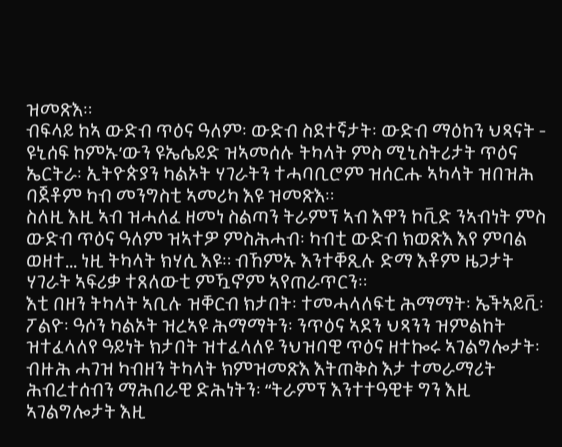ዝመጽእ።
ብፍላይ ከኣ ውድብ ጥዕና ዓለም፡ ውድብ ስደተኛታት፡ ውድብ ማዕከን ህጻናት - ዩኒሰፍ ከምኡ’ውን ዩኤሴይድ ዝኣመሰሉ ትካላት ምስ ሚኒስትሪታት ጥዕና ኤርትራ፡ ኢትዮጵያን ካልኦት ሃገራትን ተሓባቢሮም ዝሰርሑ ኣካላት ዝበዝሕ ባጀቶም ካብ መንግስቲ ኣመሪካ እዩ ዝመጽእ።
ስለዚ እዚ ኣብ ዝሓለፈ ዘመነ ስልጣን ትራምፕ ኣብ እዋን ኮቪድ ንኣብነት ምስ ውድብ ጥዕና ዓለም ዝኣተዎ ምስሕሓብ፡ ካብቲ ውድብ ክወጽእ እየ ምባል ወዘተ... ነዚ ትካላት ክሃሲ እዩ። ብኸምኡ እንተቐጺሉ ድማ እቶም ዜጋታት ሃገራት ኣፍሪቃ ተጸለውቲ ምዃኖም ኣየጠራጥርን።
እቲ በዘን ትካላት ኣቢሉ ዝቐርብ ክታበት፡ ተመሓላለፍቲ ሕማማት፡ ኤችኣይቪ፡ ፖልዮ፡ ዓሶን ካልኦት ዝረኣዩ ሕማማትን፡ ንጥዕና ኣደን ህጻንን ዝምልከት ዝተፈላለየ ዓይነት ክታበት ዝተፈላለዩ ንህዝባዊ ጥዕና ዘተኰሩ ኣገልግሎታት፡ ብዙሕ ሓገዝ ካብዘን ትካላት ክምዝመጽእ እትጠቅስ እታ ተመራማሪት ሕብረተሰብን ማሕበራዊ ድሕነትን፡ “ትራምፕ እንተተዓዊቱ ግን እዚ ኣገልግሎታት እዚ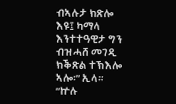ብኣሉታ ክጽሎ እዩ፤ ካማላ እንተተዓዊታ ግን ብዝሓሸ መገዲ ክቕጽል ተኽእሎ ኣሎ፡” ኢላ።
“ኵሉ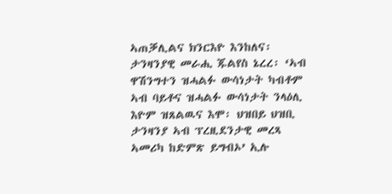ኣጠቓሊልና ክንርእዮ እንከለና፡ ታንዛንያዊ መራሒ ጁልየስ ኔረረ፡ ‘ኣብ ዋሽንግተን ዝሓልፉ ውሳነታት ካብቶም ኣብ ባይቶና ዝሓልፉ ውሳነታት ንላዕሊ እዮም ዝጸልዉና እሞ፡ ህዝበይ ህዝቢ ታንዛንያ ኣብ ፕረዚደንታዊ መረጻ ኣመሪካ ከድምጽ ይግብኦ’ ኢሉ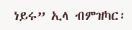ነይሩ” ኢላ ብምዝካር፡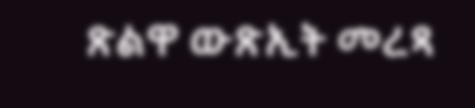ጽልዋ ውጽኢት መረጻ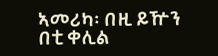ኣመሪካ፡ በዚ ይዅን በቲ ቀሊል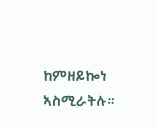ከምዘይኰነ ኣስሚራትሉ።